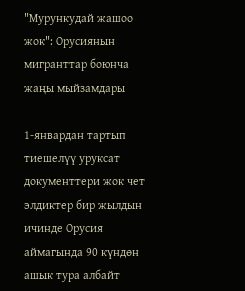"Мурункудай жашоо жок": Орусиянын мигранттар боюнча жаңы мыйзамдары

1-январдан тартып тиешелүү уруксат документтери жок чет элдиктер бир жылдын ичинде Орусия аймагында 90 күндөн ашык тура албайт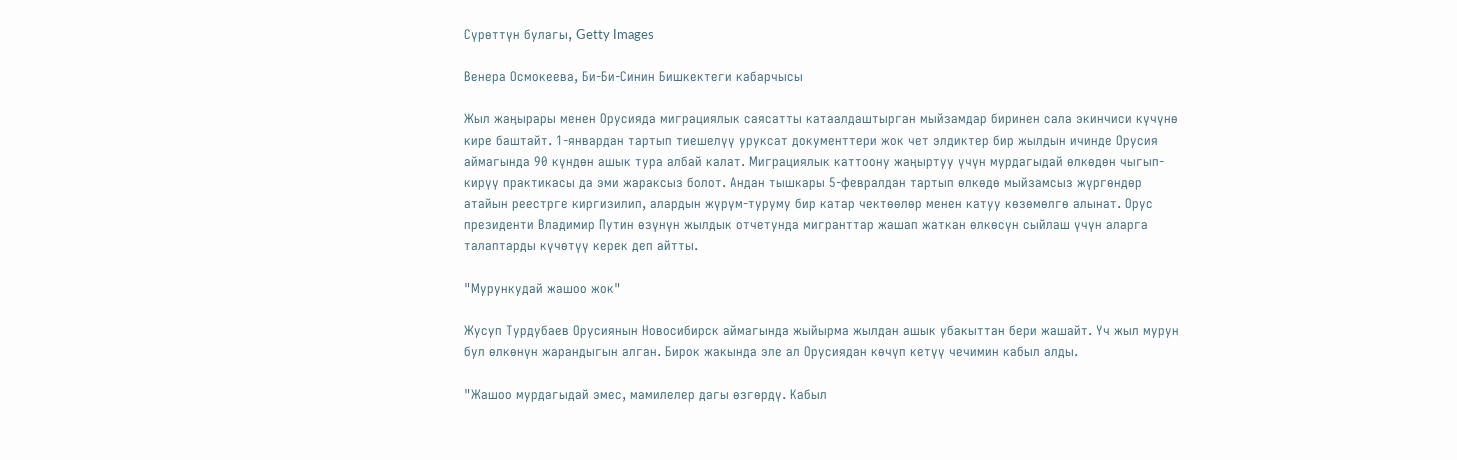Сүрөттүн булагы, Getty Images

Венера Осмокеева, Би-Би-Синин Бишкектеги кабарчысы

Жыл жаңырары менен Орусияда миграциялык саясатты катаалдаштырган мыйзамдар биринен сала экинчиси күчүнө кире баштайт. 1-январдан тартып тиешелүү уруксат документтери жок чет элдиктер бир жылдын ичинде Орусия аймагында 90 күндөн ашык тура албай калат. Миграциялык каттоону жаңыртуу үчүн мурдагыдай өлкөдөн чыгып-кирүү практикасы да эми жараксыз болот. Андан тышкары 5-февралдан тартып өлкөдө мыйзамсыз жүргөндөр атайын реестрге киргизилип, алардын жүрүм-туруму бир катар чектөөлөр менен катуу көзөмөлгө алынат. Орус президенти Владимир Путин өзүнүн жылдык отчетунда мигранттар жашап жаткан өлкөсүн сыйлаш үчүн аларга талаптарды күчөтүү керек деп айтты.

"Мурункудай жашоо жок"

Жусуп Турдубаев Орусиянын Новосибирск аймагында жыйырма жылдан ашык убакыттан бери жашайт. Үч жыл мурун бул өлкөнүн жарандыгын алган. Бирок жакында эле ал Орусиядан көчүп кетүү чечимин кабыл алды.

"Жашоо мурдагыдай эмес, мамилелер дагы өзгөрдү. Кабыл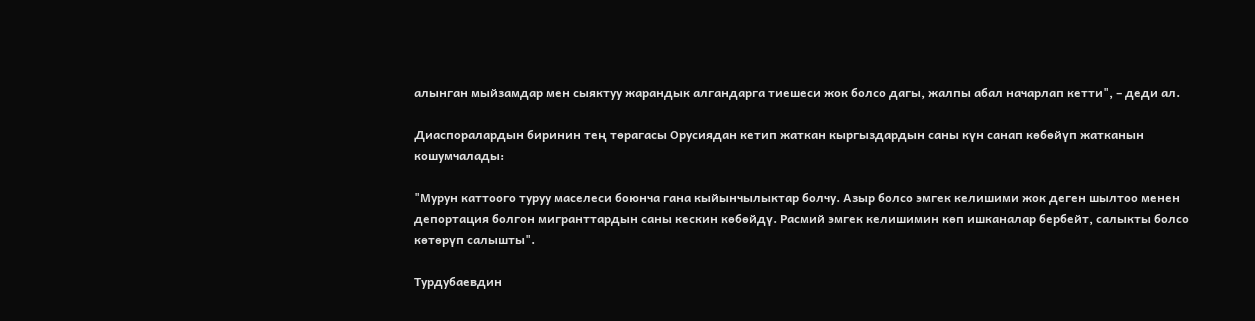алынган мыйзамдар мен сыяктуу жарандык алгандарга тиешеси жок болсо дагы, жалпы абал начарлап кетти", – деди ал.

Диаспоралардын биринин тең төрагасы Орусиядан кетип жаткан кыргыздардын саны күн санап көбөйүп жатканын кошумчалады:

"Мурун каттоого туруу маселеси боюнча гана кыйынчылыктар болчу. Азыр болсо эмгек келишими жок деген шылтоо менен депортация болгон мигранттардын саны кескин көбөйдү. Расмий эмгек келишимин көп ишканалар бербейт, салыкты болсо көтөрүп салышты".

Турдубаевдин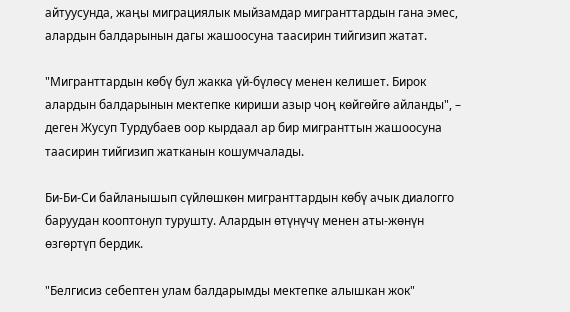айтуусунда, жаңы миграциялык мыйзамдар мигранттардын гана эмес, алардын балдарынын дагы жашоосуна таасирин тийгизип жатат.

"Мигранттардын көбү бул жакка үй-бүлөсү менен келишет. Бирок алардын балдарынын мектепке кириши азыр чоң көйгөйгө айланды", – деген Жусуп Турдубаев оор кырдаал ар бир мигранттын жашоосуна таасирин тийгизип жатканын кошумчалады.

Би-Би-Си байланышып сүйлөшкөн мигранттардын көбү ачык диалогго баруудан кооптонуп турушту. Алардын өтүнүчү менен аты-жөнүн өзгөртүп бердик.

"Белгисиз себептен улам балдарымды мектепке алышкан жок"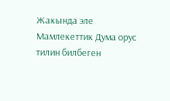Жакында эле Мамлекеттик Дума орус тилин билбеген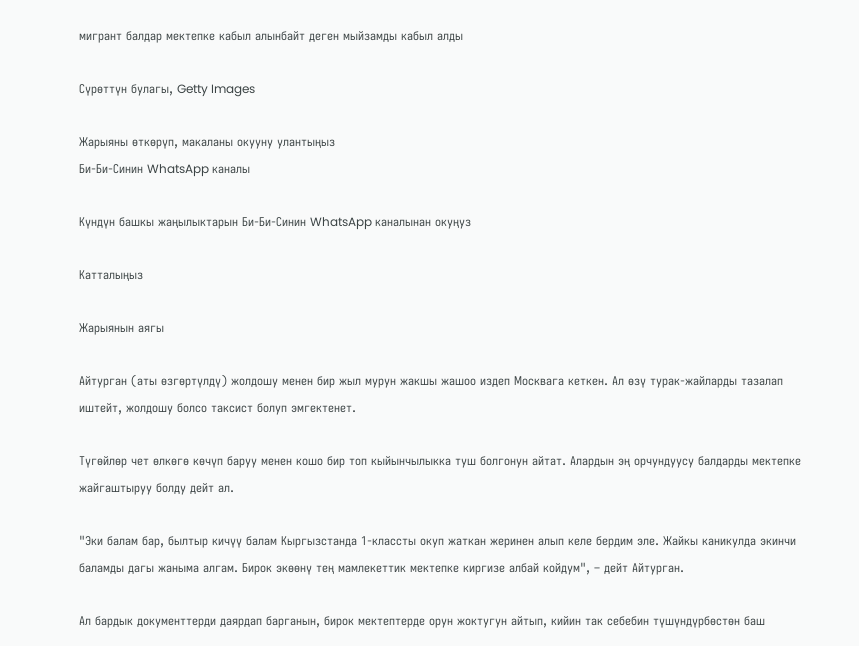мигрант балдар мектепке кабыл алынбайт деген мыйзамды кабыл алды

Сүрөттүн булагы, Getty Images

Жарыяны өткөрүп, макаланы окууну улантыңыз
Би-Би-Синин WhatsApp каналы

Күндүн башкы жаңылыктарын Би-Би-Синин WhatsApp каналынан окуңуз

Катталыңыз

Жарыянын аягы

Айтурган (аты өзгөртүлдү) жолдошу менен бир жыл мурун жакшы жашоо издеп Москвага кеткен. Ал өзү турак-жайларды тазалап иштейт, жолдошу болсо таксист болуп эмгектенет.

Түгөйлөр чет өлкөгө көчүп баруу менен кошо бир топ кыйынчылыкка туш болгонун айтат. Алардын эң орчундуусу балдарды мектепке жайгаштыруу болду дейт ал.

"Эки балам бар, былтыр кичүү балам Кыргызстанда 1-классты окуп жаткан жеринен алып келе бердим эле. Жайкы каникулда экинчи баламды дагы жаныма алгам. Бирок экөөнү тең мамлекеттик мектепке киргизе албай койдум", – дейт Айтурган.

Ал бардык документтерди даярдап барганын, бирок мектептерде орун жоктугун айтып, кийин так себебин түшүндүрбөстөн баш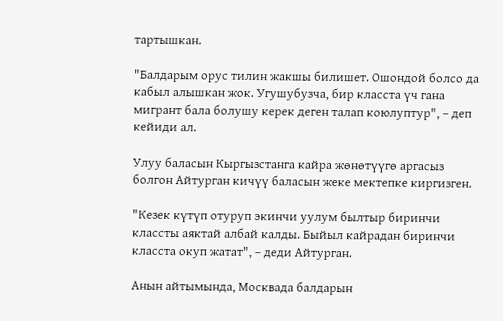тартышкан.

"Балдарым орус тилин жакшы билишет. Ошондой болсо да кабыл алышкан жок. Угушубузча, бир класста үч гана мигрант бала болушу керек деген талап коюлуптур", – деп кейиди ал.

Улуу баласын Кыргызстанга кайра жөнөтүүгө аргасыз болгон Айтурган кичүү баласын жеке мектепке киргизген.

"Кезек күтүп отуруп экинчи уулум былтыр биринчи классты аяктай албай калды. Быйыл кайрадан биринчи класста окуп жатат", – деди Айтурган.

Анын айтымында, Москвада балдарын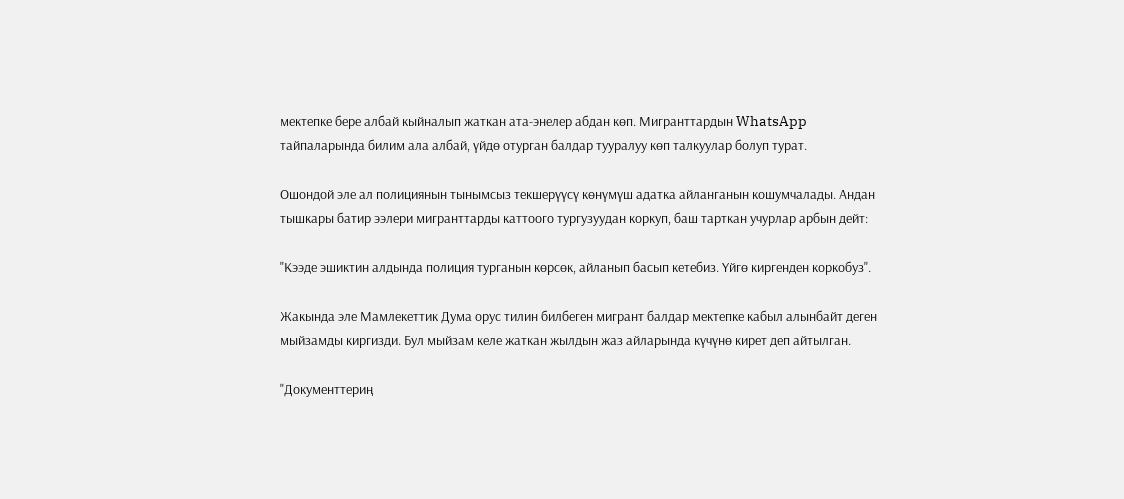мектепке бере албай кыйналып жаткан ата-энелер абдан көп. Мигранттардын WhatsApp тайпаларында билим ала албай, үйдө отурган балдар тууралуу көп талкуулар болуп турат.

Ошондой эле ал полициянын тынымсыз текшерүүсү көнүмүш адатка айланганын кошумчалады. Андан тышкары батир ээлери мигранттарды каттоого тургузуудан коркуп, баш тарткан учурлар арбын дейт:

"Кээде эшиктин алдында полиция турганын көрсөк, айланып басып кетебиз. Үйгө киргенден коркобуз".

Жакында эле Мамлекеттик Дума орус тилин билбеген мигрант балдар мектепке кабыл алынбайт деген мыйзамды киргизди. Бул мыйзам келе жаткан жылдын жаз айларында күчүнө кирет деп айтылган.

"Документтериң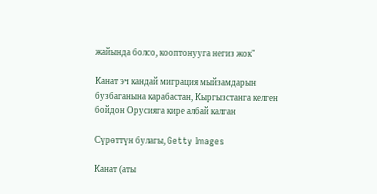жайында болсо, кооптонууга негиз жок"

Канат эч кандай миграция мыйзамдарын бузбаганына карабастан, Кыргызстанга келген бойдон Орусияга кире албай калган

Сүрөттүн булагы, Getty Images

Канат (аты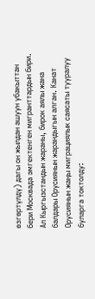өзгөртүлдү) дагы он жылдан ашуун убакыттан бери Москвада эмгектенген мигранттардын бири. Ал Кыргызстандын жараны, бирок аялы жана балдары Орусиянын жарандыгын алган. Канат Орусиянын жаңы миграциялык саясаты тууралуу буларга токтолду: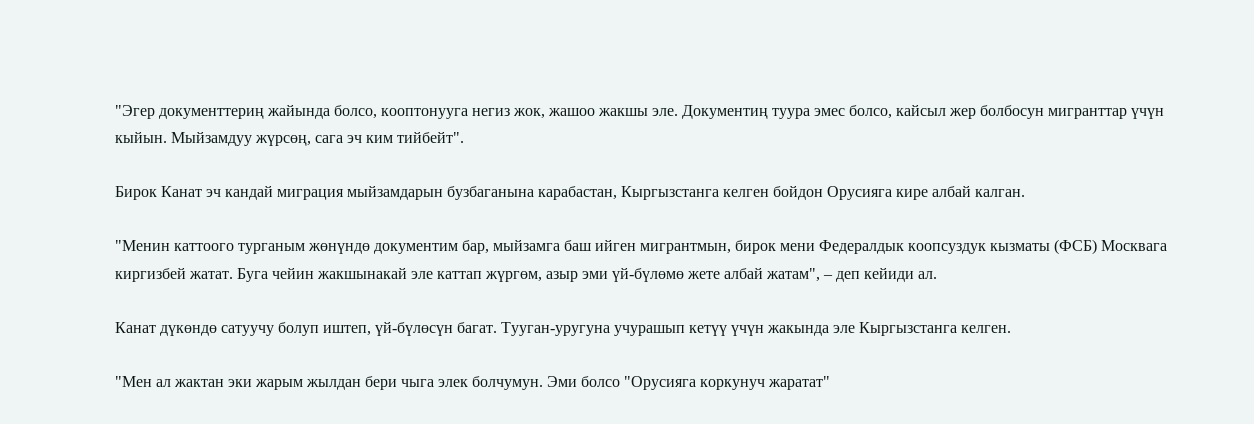"Эгер документтериң жайында болсо, кооптонууга негиз жок, жашоо жакшы эле. Документиң туура эмес болсо, кайсыл жер болбосун мигранттар үчүн кыйын. Мыйзамдуу жүрсөң, сага эч ким тийбейт".

Бирок Канат эч кандай миграция мыйзамдарын бузбаганына карабастан, Кыргызстанга келген бойдон Орусияга кире албай калган.

"Менин каттоого турганым жөнүндө документим бар, мыйзамга баш ийген мигрантмын, бирок мени Федералдык коопсуздук кызматы (ФСБ) Москвага киргизбей жатат. Буга чейин жакшынакай эле каттап жүргөм, азыр эми үй-бүлөмө жете албай жатам", – деп кейиди ал.

Канат дүкөндө сатуучу болуп иштеп, үй-бүлөсүн багат. Тууган-уругуна учурашып кетүү үчүн жакында эле Кыргызстанга келген.

"Мен ал жактан эки жарым жылдан бери чыга элек болчумун. Эми болсо "Орусияга коркунуч жаратат"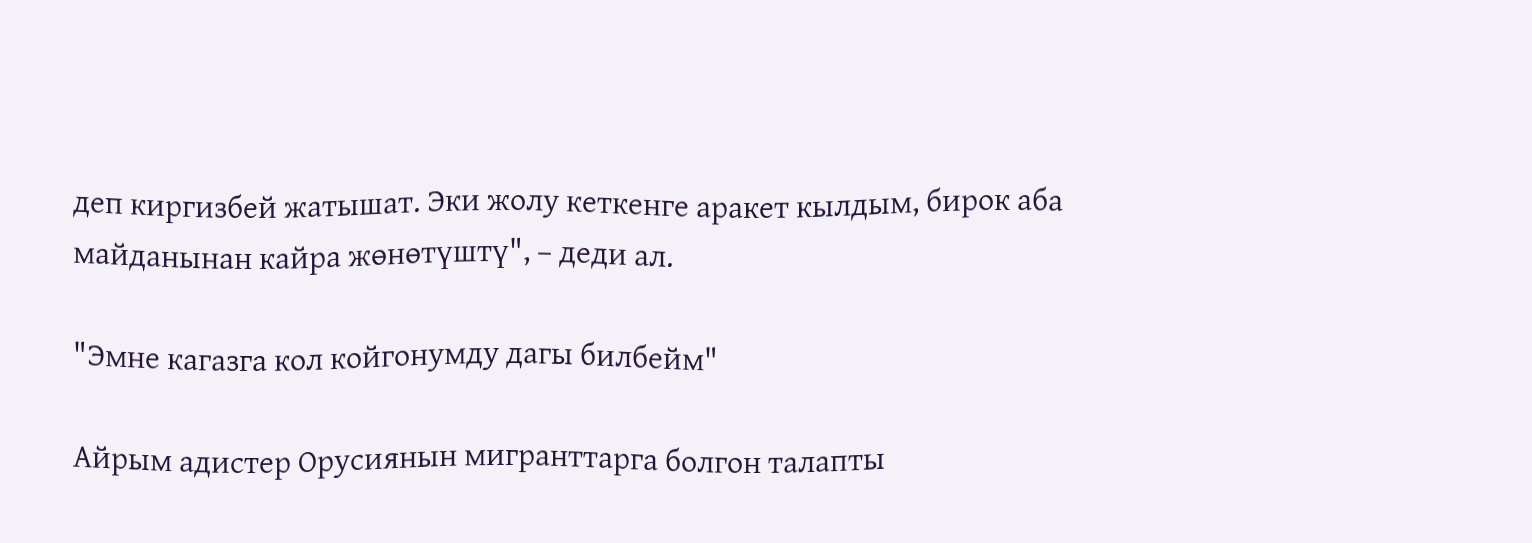деп киргизбей жатышат. Эки жолу кеткенге аракет кылдым, бирок аба майданынан кайра жөнөтүштү", – деди ал.

"Эмне кагазга кол койгонумду дагы билбейм"

Айрым адистер Орусиянын мигранттарга болгон талапты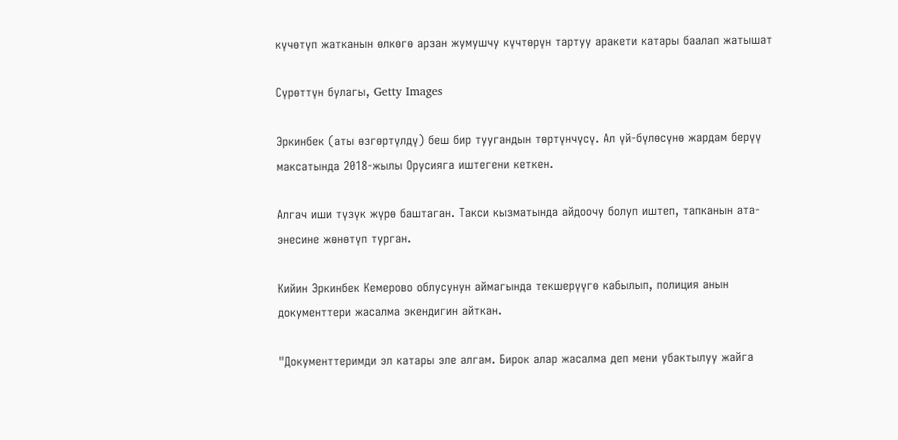күчөтүп жатканын өлкөгө арзан жумушчу күчтөрүн тартуу аракети катары баалап жатышат

Сүрөттүн булагы, Getty Images

Эркинбек (аты өзгөртүлдү) беш бир туугандын төртүнчүсү. Ал үй-бүлөсүнө жардам берүү максатында 2018-жылы Орусияга иштегени кеткен.

Алгач иши түзүк жүрө баштаган. Такси кызматында айдоочу болуп иштеп, тапканын ата-энесине жөнөтүп турган.

Кийин Эркинбек Кемерово облусунун аймагында текшерүүгө кабылып, полиция анын документтери жасалма экендигин айткан.

"Документтеримди эл катары эле алгам. Бирок алар жасалма деп мени убактылуу жайга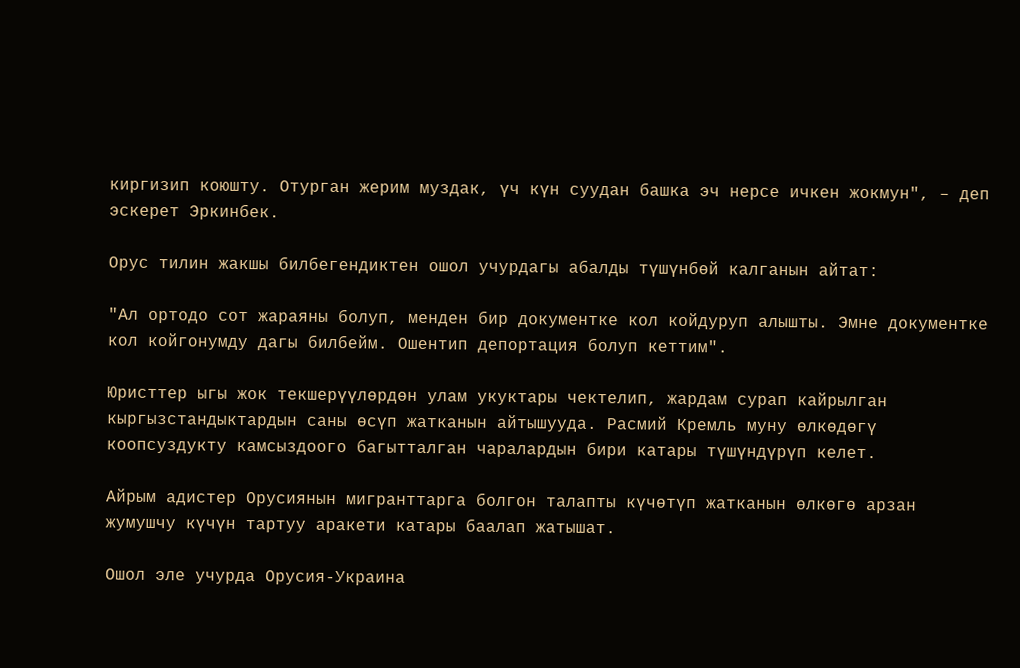киргизип коюшту. Отурган жерим муздак, үч күн суудан башка эч нерсе ичкен жокмун", – деп эскерет Эркинбек.

Орус тилин жакшы билбегендиктен ошол учурдагы абалды түшүнбөй калганын айтат:

"Ал ортодо сот жараяны болуп, менден бир документке кол койдуруп алышты. Эмне документке кол койгонумду дагы билбейм. Ошентип депортация болуп кеттим".

Юристтер ыгы жок текшерүүлөрдөн улам укуктары чектелип, жардам сурап кайрылган кыргызстандыктардын саны өсүп жатканын айтышууда. Расмий Кремль муну өлкөдөгү коопсуздукту камсыздоого багытталган чаралардын бири катары түшүндүрүп келет.

Айрым адистер Орусиянын мигранттарга болгон талапты күчөтүп жатканын өлкөгө арзан жумушчу күчүн тартуу аракети катары баалап жатышат.

Ошол эле учурда Орусия-Украина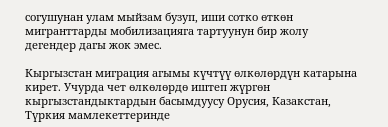согушунан улам мыйзам бузуп, иши сотко өткөн мигранттарды мобилизацияга тартуунун бир жолу дегендер дагы жок эмес.

Кыргызстан миграция агымы күчтүү өлкөлөрдүн катарына кирет. Учурда чет өлкөлөрдө иштеп жүргөн кыргызстандыктардын басымдуусу Орусия, Казакстан, Түркия мамлекеттеринде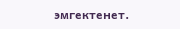эмгектенет.